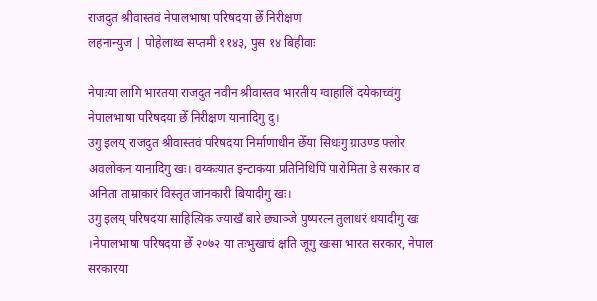राजदुत श्रीवास्तवं नेपालभाषा परिषदया छेँ निरीक्षण
लहनान्युज | पोहेलाथ्व सप्तमी ११४३, पुस १४ बिहीवाः

नेपाःया लागि भारतया राजदुत नवीन श्रीवास्तव भारतीय ग्वाहालिं दयेकाच्वंगु नेपालभाषा परिषदया छेँ निरीक्षण यानादिगु दु।
उगु इलय् राजदुत श्रीवास्तवं परिषदया निर्माणाधीन छेँया सिधःगु ग्राउण्ड फ्लोर अवलोकन यानादिगु खः। वय्कःयात इन्टाकया प्रतिनिधिपिं पारोमिता डे सरकार व अनिता ताम्राकारं विस्तृत जानकारी बियादीगु खः।
उगु इलय् परिषदया साहित्यिक ज्याखँ बारे छ्याञ्जे पुष्परत्न तुलाधरं धयादीगु खः ।नेपालभाषा परिषदया छेँ २०७२ या तःभुखाचं क्षति जूगु खःसा भारत सरकार, नेपाल सरकारया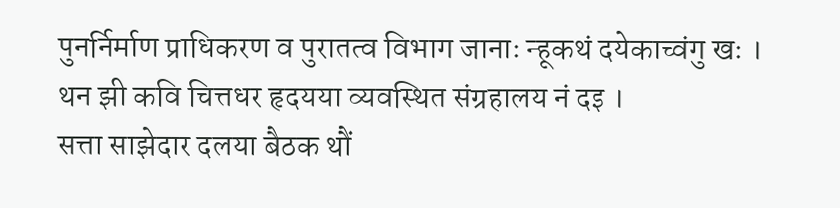पुनर्निर्माण प्राधिकरण व पुरातत्व विभाग जानाः न्हूकथं दयेकाच्वंगु खः ।
थन झी कवि चित्तधर हृदयया व्यवस्थित संग्रहालय नं दइ ।
सत्ता साझेदार दलया बैठक थौं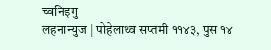च्वनिइगु
लहनान्युज | पोहेलाथ्व सप्तमी ११४३, पुस १४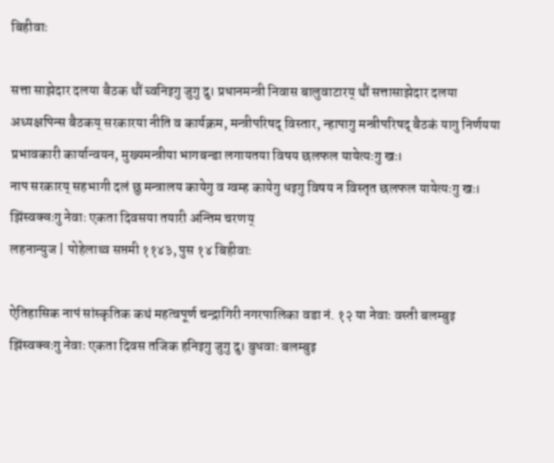बिहीवाः

सत्ता साझेदार दलया बैठक थौं च्वनिइगु जुगु दु। प्रधानमन्त्री निवास बालुवाटारय् थौं सत्तासाझेदार दलया अध्यक्षपिन्स बैठकय् सरकारया नीति व कार्यक्रम, मन्त्रीपरिषद् विस्तार, न्हापागु मन्त्रीपरिषद् बैठकं यागु निर्णयया प्रभावकारी कार्यान्वयन, मुख्यमन्त्रीया भागबन्डा लगायतया विषय छलफल यायेत्यःगु खः।
नाप सरकारय् सहभागी दलं छु मन्त्रालय कायेगु व ग्वम्ह कायेगु धइगु विषय न विस्तृत छलफल यायेत्यःगु खः।
झिंस्वक्वःगु नेवाः एकता दिवसया तयारी अन्तिम चरणय्
लहनान्युज | पोहेलाथ्व सप्तमी ११४३, पुस १४ बिहीवाः

ऐतिहासिक नापं सांस्कृतिक कथं महत्वपूर्ण चन्द्रागिरी नगरपालिका वडा नं. १२ या नेवाः वस्ती बलम्बुइ झिंस्वक्वःगु नेवाः एकता दिवस तजिक हनिइगु जुगु दु। बुधवाः बलम्बुइ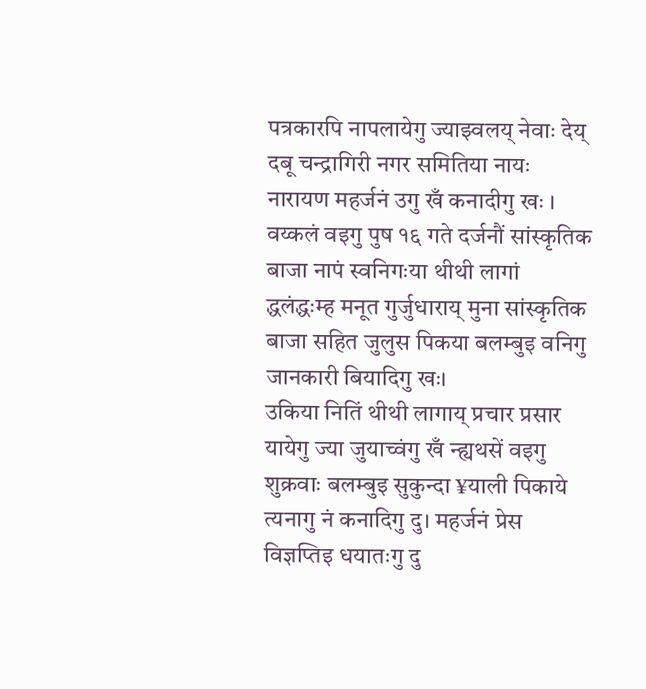पत्रकारपि नापलायेगु ज्याझ्वलय् नेवाः देय् दबू चन्द्रागिरी नगर समितिया नायः नारायण महर्जनं उगु खँ कनादीगु खः । वय्कलं वइगु पुष १६ गते दर्जनौं सांस्कृतिक बाजा नापं स्वनिगःया थीथी लागां द्धलंद्धःम्ह मनूत गुर्जुधाराय् मुना सांस्कृतिक बाजा सहित जुलुस पिकया बलम्बुइ वनिगु जानकारी बियादिगु खः।
उकिया नितिं थीथी लागाय् प्रचार प्रसार यायेगु ज्या जुयाच्वंगु खँ न्ह्यथसें वइगु शुक्रवाः बलम्बुइ सुकुन्दा ¥याली पिकाये त्यनागु नं कनादिगु दु। महर्जनं प्रेस विज्ञप्तिइ धयातःगु दु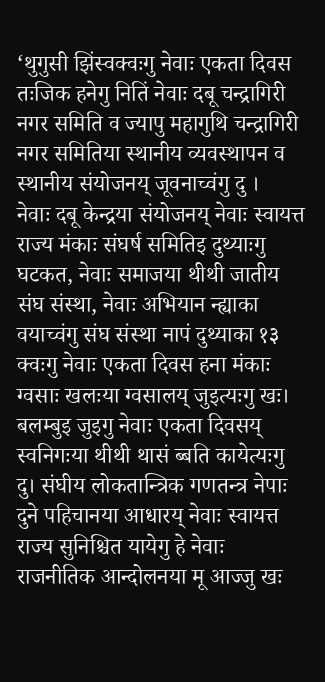‘थुगुसी झिंस्वक्वःगु नेवाः एकता दिवस तःजिक हनेगु नितिं नेवाः दबू चन्द्रागिरी नगर समिति व ज्यापु महागुथि चन्द्रागिरी नगर समितिया स्थानीय व्यवस्थापन व स्थानीय संयोजनय् जूवनाच्वंगु दु ।
नेवाः दबू केन्द्रया संयोजनय् नेवाः स्वायत्त राज्य मंकाः संघर्ष समितिइ दुथ्याःगु घटकत, नेवाः समाजया थीथी जातीय संघ संस्था, नेवाः अभियान न्ह्याका वयाच्वंगु संघ संस्था नापं दुथ्याका १३ क्वःगु नेवाः एकता दिवस हना मंकाः ग्वसाः खलःया ग्वसालय् जुइत्यःगु खः। बलम्बुइ जुइगु नेवाः एकता दिवसय् स्वनिगःया थीथी थासं ब्बति कायेत्यःगु दु। संघीय लोकतान्त्रिक गणतन्त्र नेपाः दुने पहिचानया आधारय् नेवाः स्वायत्त राज्य सुनिश्चित यायेगु हे नेवाः राजनीतिक आन्दोलनया मू आज्जु खः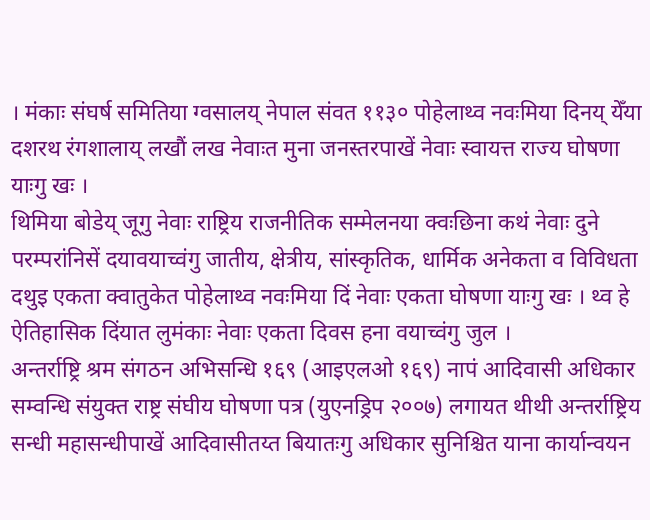। मंकाः संघर्ष समितिया ग्वसालय् नेपाल संवत ११३० पोहेलाथ्व नवःमिया दिनय् येँया दशरथ रंगशालाय् लखौं लख नेवाःत मुना जनस्तरपाखें नेवाः स्वायत्त राज्य घोषणा याःगु खः ।
थिमिया बोडेय् जूगु नेवाः राष्ट्रिय राजनीतिक सम्मेलनया क्वःछिना कथं नेवाः दुने परम्परांनिसें दयावयाच्वंगु जातीय, क्षेत्रीय, सांस्कृतिक, धार्मिक अनेकता व विविधता दथुइ एकता क्वातुकेत पोहेलाथ्व नवःमिया दिं नेवाः एकता घोषणा याःगु खः । थ्व हे ऐतिहासिक दिंयात लुमंकाः नेवाः एकता दिवस हना वयाच्वंगु जुल ।
अन्तर्राष्ट्रि श्रम संगठन अभिसन्धि १६९ (आइएलओ १६९) नापं आदिवासी अधिकार सम्वन्धि संयुक्त राष्ट्र संघीय घोषणा पत्र (युएनड्रिप २००७) लगायत थीथी अन्तर्राष्ट्रिय सन्धी महासन्धीपाखें आदिवासीतय्त बियातःगु अधिकार सुनिश्चित याना कार्यान्वयन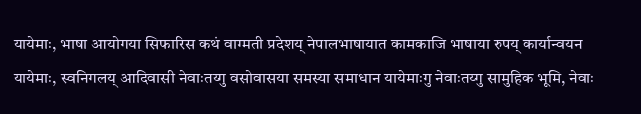यायेमाः, भाषा आयोगया सिफारिस कथं वाग्मती प्रदेशय् नेपालभाषायात कामकाजि भाषाया रुपय् कार्यान्वयन यायेमाः, स्वनिगलय् आदिवासी नेवाःतय्गु वसोवासया समस्या समाधान यायेमाःगु नेवाःतय्गु सामुहिक भूमि, नेवाः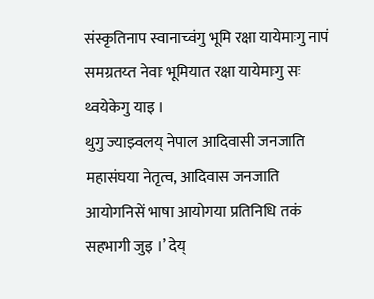संस्कृतिनाप स्वानाच्वंगु भूमि रक्षा यायेमाःगु नापं समग्रतय्त नेवाः भूमियात रक्षा यायेमाःगु सः थ्वयेकेगु याइ ।
थुगु ज्याझ्वलय् नेपाल आदिवासी जनजाति महासंघया नेतृत्व, आदिवास जनजाति आयोगनिसें भाषा आयोगया प्रतिनिधि तकं सहभागी जुइ ।’ देय्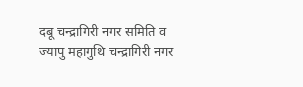दबू चन्द्रागिरी नगर समिति व ज्यापु महागुथि चन्द्रागिरी नगर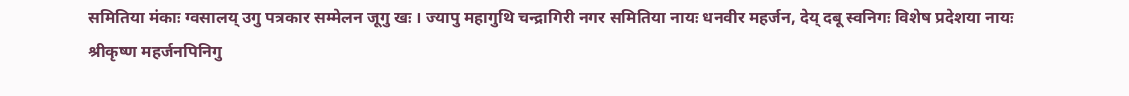समितिया मंकाः ग्वसालय् उगु पत्रकार सम्मेलन जूगु खः । ज्यापु महागुथि चन्द्रागिरी नगर समितिया नायः धनवीर महर्जन, देय् दबू स्वनिगः विशेष प्रदेशया नायः श्रीकृष्ण महर्जनपिनिगु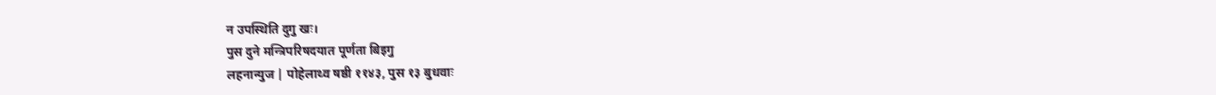न उपस्थिति दुगु खः।
पुस दुने मन्त्रिपरिषदयात पूर्णता बिइगु
लहनान्युज | पोहेलाथ्व षष्ठी ११४३, पुस १३ बुधवाः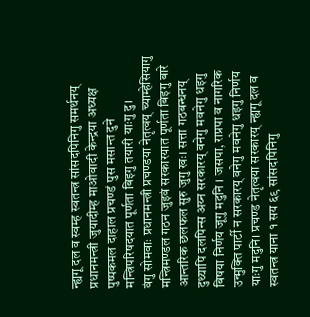न्ह्यगू दल व स्वम्ह स्वतन्त्र सांसदपिनिगु समर्थनय् प्रधानमन्त्री जुयादीम्ह माओवादी केन्द्रया अध्यक्ष पुष्पकमल दाहाल प्रचण्डं पुस मसान्त दुने मन्त्रिपरिषदयात पूर्णता बिइगु तयारी याःगु दु।
वंगु सोमवाः प्रधानमन्त्री प्रचण्डया नेतृत्वय् च्याम्हेसियागु मन्त्रिमण्डल गठन जुइवं सरकारयात पूर्णता बिइगु बारे आन्तरिक छलफल सुरु जुगु खः। सत्ता गठबन्धनय् दुथ्यापि दलपिन्स अय्न सरकारय् वनेगु मवनेगु धइगु बिषया निर्णय जूगु मदुनि । जसपा, राप्रपा व नागरिक उन्मुक्ति पार्टी न सरकारय् वनेगु मवनेगु धइगु निर्णय याःगु मदुनि। प्रचण्ड नेतृत्वया सरकारय् न्ह्यगू दल व स्वतन्त्र याना १ सय ६९ सांसदपिनिगु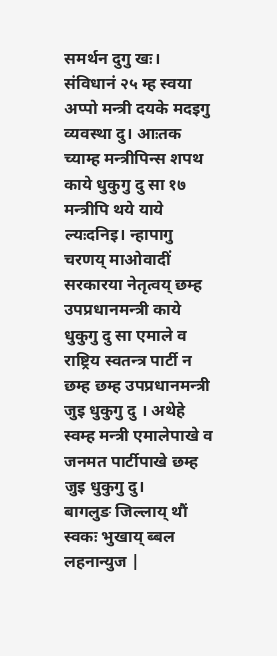समर्थन दुगु खः।
संविधानं २५ म्ह स्वया अप्पो मन्त्री दयके मदइगु व्यवस्था दु। आःतक च्याम्ह मन्त्रीपिन्स शपथ काये धुकुगु दु सा १७ मन्त्रीपि थये याये ल्यःदनिइ। न्हापागु चरणय् माओवादीं सरकारया नेतृत्वय् छम्ह उपप्रधानमन्त्री काये धुकुगु दु सा एमाले व राष्ट्रिय स्वतन्त्र पार्टी न छम्ह छम्ह उपप्रधानमन्त्री जुइ धुकुगु दु । अथेहे स्वम्ह मन्त्री एमालेपाखे व जनमत पार्टीपाखे छम्ह जुइ धुकुगु दु।
बागलुङ जिल्लाय् थौं स्वकः भुखाय् ब्बल
लहनान्युज |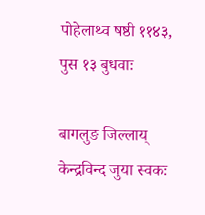पोहेलाथ्व षष्ठी ११४३, पुस १३ बुधवाः

बागलुङ जिल्लाय् केन्द्रविन्द जुया स्वकः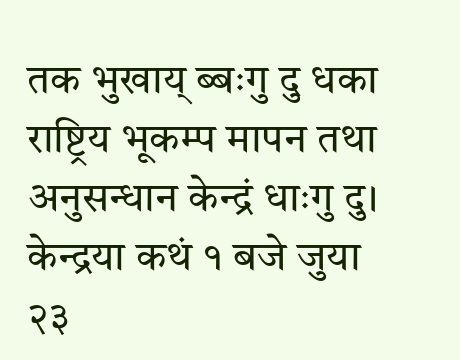तक भुखाय् ब्बःगु दु धका राष्ट्रिय भूकम्प मापन तथा अनुसन्धान केन्द्रं धाःगु दु।
केन्द्रया कथं १ बजे जुया २३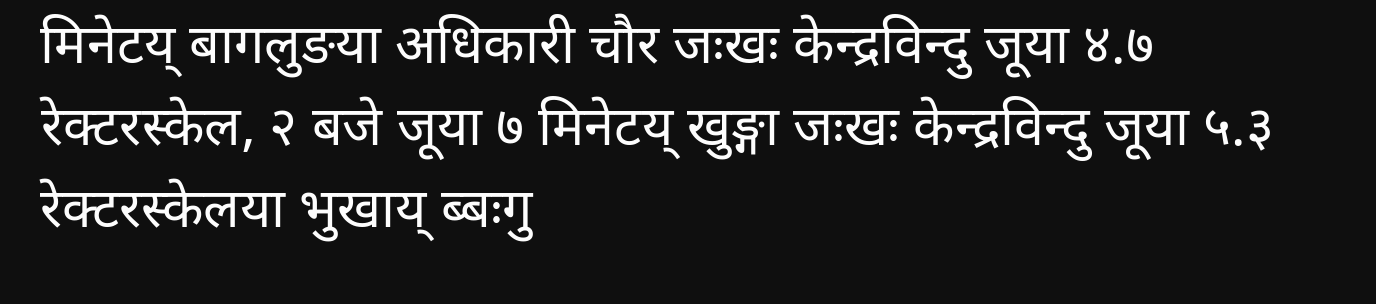मिनेटय् बागलुङया अधिकारी चौर जःखः केन्द्रविन्दु जूया ४.७ रेक्टरस्केल, २ बजे जूया ७ मिनेटय् खुङ्गा जःखः केन्द्रविन्दु जूया ५.३ रेक्टरस्केलया भुखाय् ब्बःगु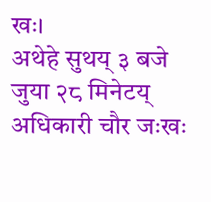खः।
अथेहे सुथय् ३ बजे जुया २८ मिनेटय् अधिकारी चौर जःखः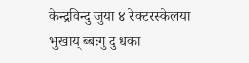केन्द्रविन्दु जुया ४ रेक्टरस्केलया भुखाय् ब्बःगु दु धका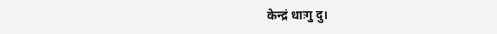केन्द्रं धाःगु दु।